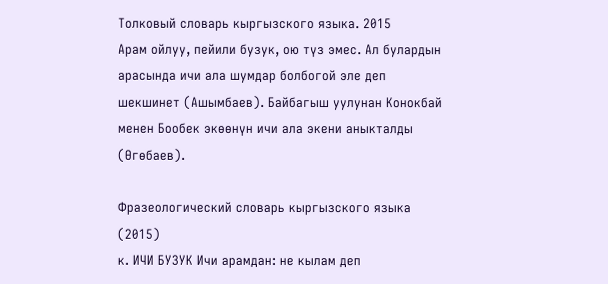Толковый словарь кыргызского языка. 2015
Арам ойлуу, пейили бузук, ою түз эмес. Ал булардын арасында ичи ала шумдар болбогой эле деп шекшинет (Ашымбаев). Байбагыш уулунан Конокбай менен Бообек экөөнүн ичи ала экени аныкталды (Өгөбаев).

Фразеологический словарь кыргызского языка (2015)
к. ИЧИ БУЗУК Ичи арамдан: не кылам деп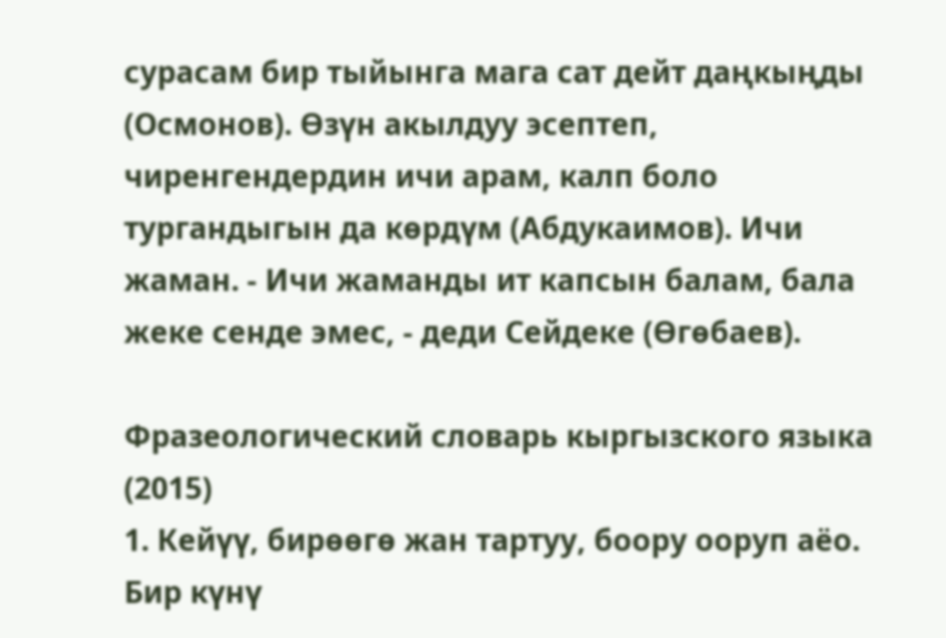сурасам бир тыйынга мага сат дейт даңкыңды (Осмонов). Өзүн акылдуу эсептеп, чиренгендердин ичи арам, калп боло тургандыгын да көрдүм (Абдукаимов). Ичи жаман. - Ичи жаманды ит капсын балам, бала жеке сенде эмес, - деди Сейдеке (Өгөбаев).

Фразеологический словарь кыргызского языка (2015)
1. Кейүү, бирөөгө жан тартуу, боору ооруп аёо. Бир күнү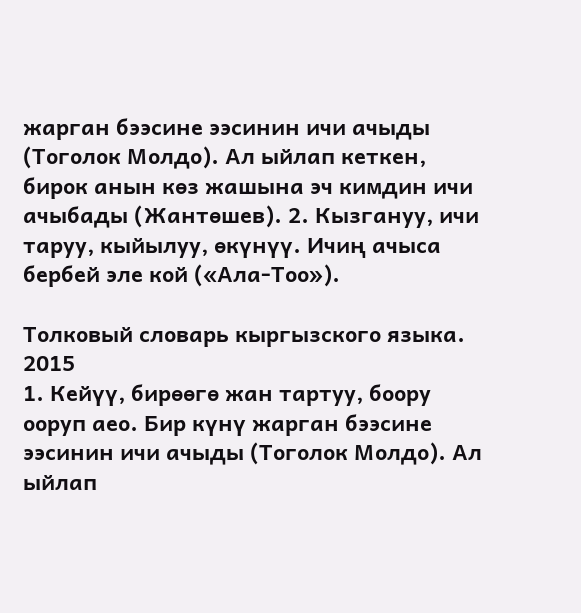жарган бээсине ээсинин ичи ачыды (Тоголок Молдо). Ал ыйлап кеткен, бирок анын көз жашына эч кимдин ичи ачыбады (Жантөшев). 2. Кызгануу, ичи таруу, кыйылуу, өкүнүү. Ичиң ачыса бербей эле кой («Ала-Тоо»).

Толковый словарь кыргызского языка. 2015
1. Кейүү, бирөөгө жан тартуу, боору ооруп аео. Бир күнү жарган бээсине ээсинин ичи ачыды (Тоголок Молдо). Ал ыйлап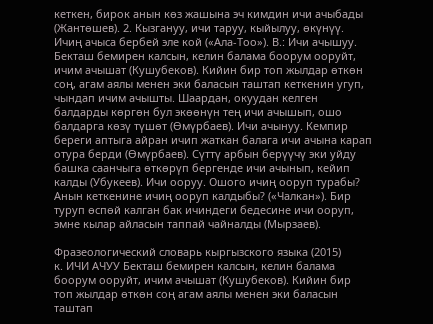кеткен, бирок анын көз жашына эч кимдин ичи ачыбады (Жантөшев). 2. Кызгануу, ичи таруу, кыйылуу, өкүнүү. Ичиң ачыса бербей эле кой («Ала-Тоо»). В.: Ичи ачышуу. Бекташ бемирен калсын, келин балама боорум ооруйт, ичим ачышат (Кушубеков). Кийин бир топ жылдар өткөн соң, агам аялы менен эки баласын таштап кеткенин угуп, чындап ичим ачышты. Шаардан, окуудан келген балдарды көргөн бул экөөнүн тең ичи ачышып, ошо балдарга көзү түшөт (Өмүрбаев). Ичи ачынуу. Кемпир береги аптыга айран ичип жаткан балага ичи ачына карап отура берди (Өмүрбаев). Сүттү арбын берүүчү эки уйду башка саанчыга өткөрүп бергенде ичи ачынып, кейип калды (Убукеев). Ичи ооруу. Ошого ичиң ооруп турабы? Анын кеткенине ичиң ооруп калдыбы? («Чалкан»). Бир туруп өспөй калган бак ичиндеги бедесине ичи ооруп, эмне кылар айласын таппай чайналды (Мырзаев).

Фразеологический словарь кыргызского языка (2015)
к. ИЧИ АЧУУ Бекташ бемирен калсын, келин балама боорум ооруйт, ичим ачышат (Кушубеков). Кийин бир топ жылдар өткөн соң агам аялы менен эки баласын таштап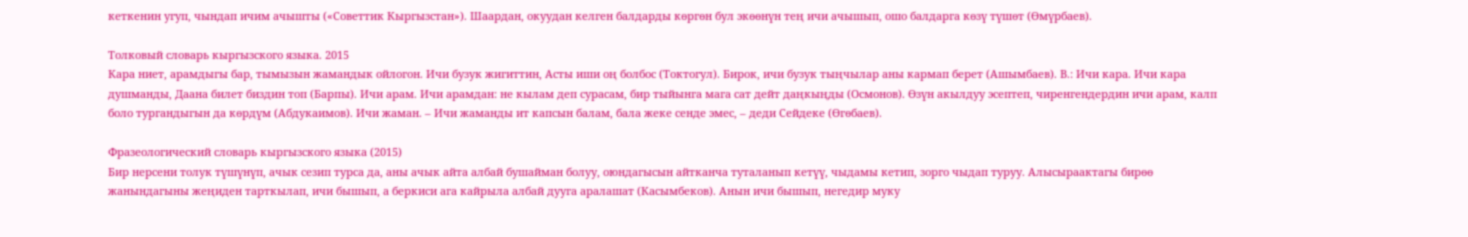кеткенин угуп, чындап ичим ачышты («Советтик Кыргызстан»). Шаардан, окуудан келген балдарды көргөн бул экөөнүн тең ичи ачышып, ошо балдарга көзү түшөт (Өмүрбаев).

Толковый словарь кыргызского языка. 2015
Кара ниет, арамдыгы бар, тымызын жамандык ойлогон. Ичи бузук жигиттин, Асты иши оң болбос (Токтогул). Бирок, ичи бузук тыңчылар аны кармап берет (Ашымбаев). В.: Ичи кара. Ичи кара душманды, Даана билет биздин топ (Барпы). Ичи арам. Ичи арамдан: не кылам деп сурасам, бир тыйынга мага сат дейт даңкыңды (Осмонов). Өзүн акылдуу эсептеп, чиренгендердин ичи арам, калп боло тургандыгын да көрдүм (Абдукаимов). Ичи жаман. – Ичи жаманды ит капсын балам, бала жеке сенде эмес, – деди Сейдеке (Өгөбаев).

Фразеологический словарь кыргызского языка (2015)
Бир нерсени толук түшүнүп, ачык сезип турса да, аны ачык айта албай бушайман болуу, оюндагысын айтканча туталанып кетүү, чыдамы кетип, зорго чыдап туруу. Алысыраактагы бирөө жанындагыны жеңиден тарткылап, ичи бышып, а беркиси ага кайрыла албай дууга аралашат (Касымбеков). Анын ичи бышып, негедир муку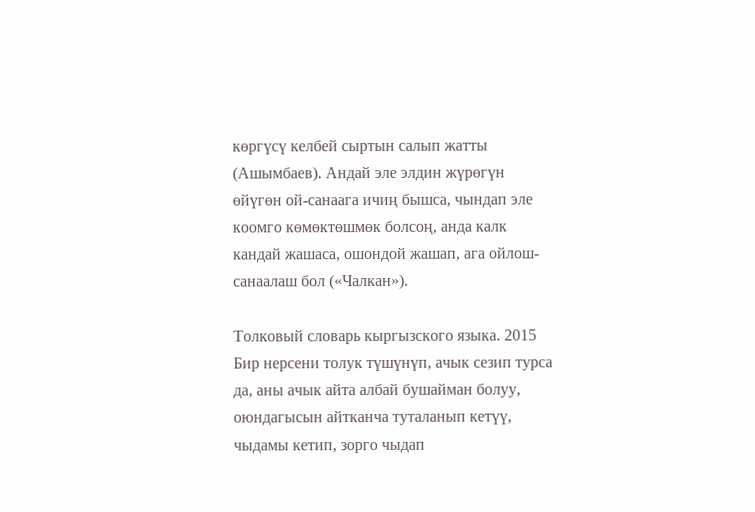көргүсү келбей сыртын салып жатты (Ашымбаев). Андай эле элдин жүрөгүн өйүгөн ой-санаага ичиң бышса, чындап эле коомго көмөктөшмөк болсоң, анда калк кандай жашаса, ошондой жашап, ага ойлош-санаалаш бол («Чалкан»).

Толковый словарь кыргызского языка. 2015
Бир нерсени толук түшүнүп, ачык сезип турса да, аны ачык айта албай бушайман болуу, оюндагысын айтканча туталанып кетүү, чыдамы кетип, зорго чыдап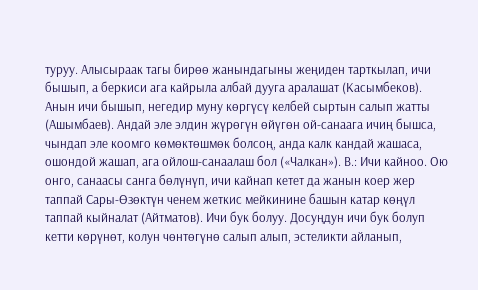туруу. Алысыраак тагы бирөө жанындагыны жеңиден тарткылап, ичи бышып, а беркиси ага кайрыла албай дууга аралашат (Касымбеков). Анын ичи бышып, негедир муну көргүсү келбей сыртын салып жатты (Ашымбаев). Андай эле элдин жүрөгүн өйүгөн ой-санаага ичиң бышса, чындап эле коомго көмөктөшмөк болсоң, анда калк кандай жашаса, ошондой жашап, ага ойлош-санаалаш бол («Чалкан»). В.: Ичи кайноо. Ою онго, санаасы санга бөлүнүп, ичи кайнап кетет да жанын коер жер таппай Сары-Өзөктүн ченем жеткис мейкинине башын катар көңүл таппай кыйналат (Айтматов). Ичи бук болуу. Досуңдун ичи бук болуп кетти көрүнөт, колун чөнтөгүнө салып алып, эстеликти айланып,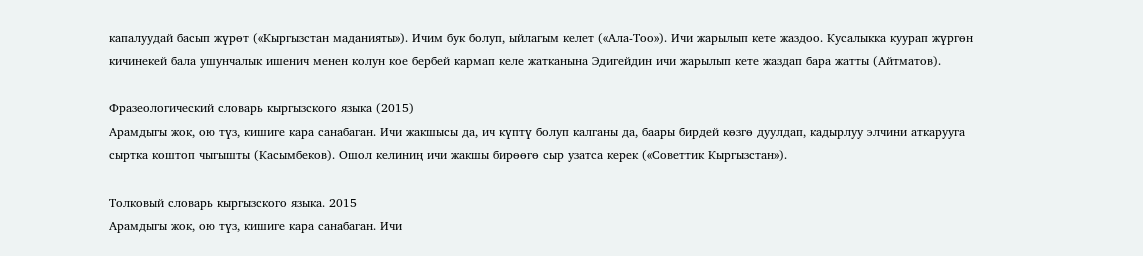капалуудай басып жүрөт («Кыргызстан маданияты»). Ичим бук болуп, ыйлагым келет («Ала-Тоо»). Ичи жарылып кете жаздоо. Кусалыкка куурап жүргөн кичинекей бала ушунчалык ишенич менен колун кое бербей кармап келе жатканына Эдигейдин ичи жарылып кете жаздап бара жатты (Айтматов).

Фразеологический словарь кыргызского языка (2015)
Арамдыгы жок, ою түз, кишиге кара санабаган. Ичи жакшысы да, ич күптү болуп калганы да, баары бирдей көзгө дуулдап, кадырлуу элчини аткарууга сыртка коштоп чыгышты (Касымбеков). Ошол келиниң ичи жакшы бирөөгө сыр узатса керек («Советтик Кыргызстан»).

Толковый словарь кыргызского языка. 2015
Арамдыгы жок, ою түз, кишиге кара санабаган. Ичи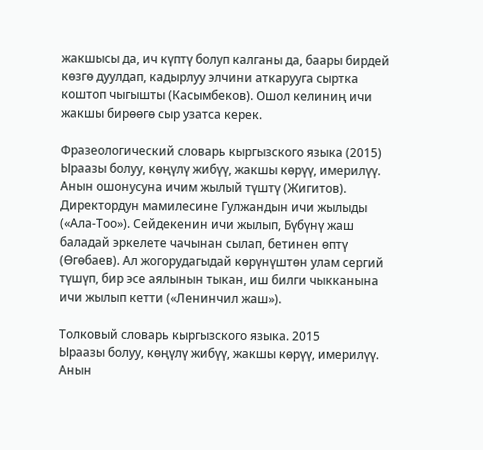жакшысы да, ич күптү болуп калганы да, баары бирдей көзгө дуулдап, кадырлуу элчини аткарууга сыртка коштоп чыгышты (Касымбеков). Ошол келиниң ичи жакшы бирөөгө сыр узатса керек.

Фразеологический словарь кыргызского языка (2015)
Ыраазы болуу, көңүлү жибүү, жакшы көрүү, имерилүү. Анын ошонусуна ичим жылый түштү (Жигитов). Директордун мамилесине Гулжандын ичи жылыды («Ала-Тоо»). Сейдекенин ичи жылып, Бүбүнү жаш баладай эркелете чачынан сылап, бетинен өптү (Өгөбаев). Ал жогорудагыдай көрүнүштөн улам сергий түшүп, бир эсе аялынын тыкан, иш билги чыкканына ичи жылып кетти («Ленинчил жаш»).

Толковый словарь кыргызского языка. 2015
Ыраазы болуу, көңүлү жибүү, жакшы көрүү, имерилүү. Анын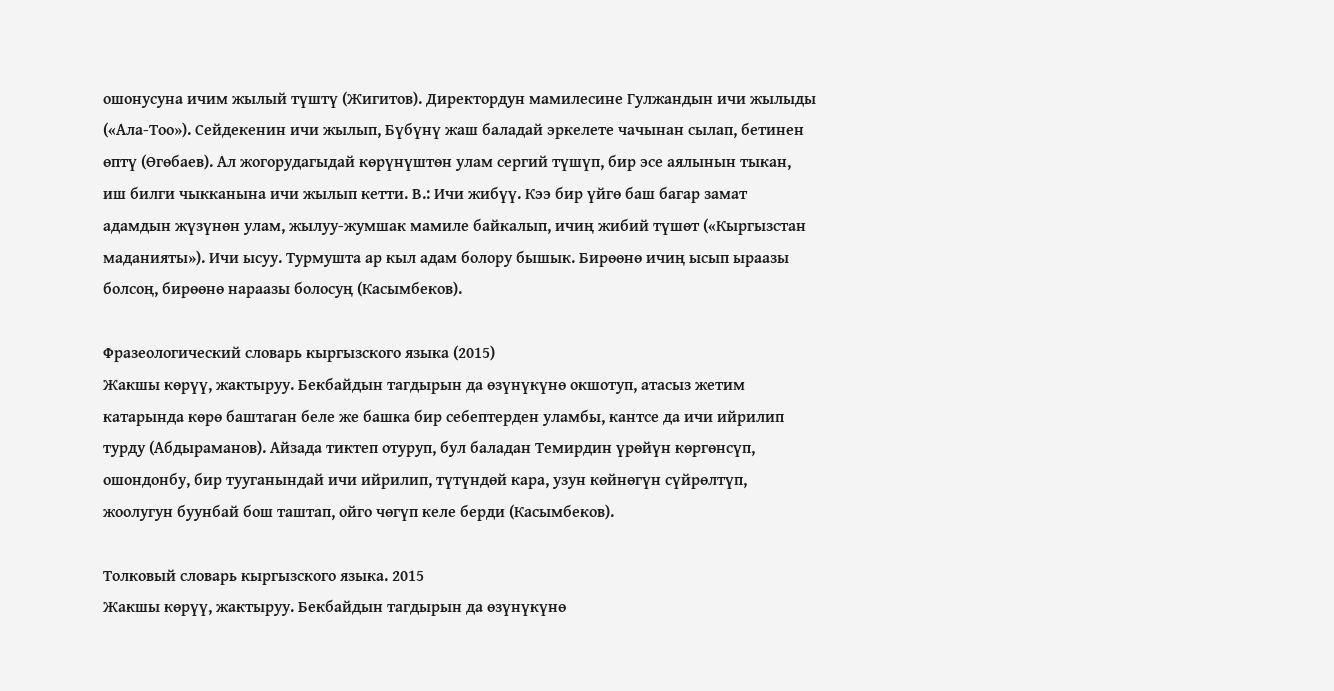ошонусуна ичим жылый түштү (Жигитов). Директордун мамилесине Гулжандын ичи жылыды («Ала-Тоо»). Сейдекенин ичи жылып, Бүбүнү жаш баладай эркелете чачынан сылап, бетинен өптү (Өгөбаев). Ал жогорудагыдай көрүнүштөн улам сергий түшүп, бир эсе аялынын тыкан, иш билги чыкканына ичи жылып кетти. В.: Ичи жибүү. Кээ бир үйгө баш багар замат адамдын жүзүнөн улам, жылуу-жумшак мамиле байкалып, ичиң жибий түшөт («Кыргызстан маданияты»). Ичи ысуу. Турмушта ар кыл адам болору бышык. Бирөөнө ичиң ысып ыраазы болсоң, бирөөнө нараазы болосуң (Касымбеков).

Фразеологический словарь кыргызского языка (2015)
Жакшы көрүү, жактыруу. Бекбайдын тагдырын да өзүнүкүнө окшотуп, атасыз жетим катарында көрө баштаган беле же башка бир себептерден уламбы, кантсе да ичи ийрилип турду (Абдыраманов). Айзада тиктеп отуруп, бул баладан Темирдин үрөйүн көргөнсүп, ошондонбу, бир тууганындай ичи ийрилип, түтүндөй кара, узун көйнөгүн сүйрөлтүп, жоолугун буунбай бош таштап, ойго чөгүп келе берди (Касымбеков).

Толковый словарь кыргызского языка. 2015
Жакшы көрүү, жактыруу. Бекбайдын тагдырын да өзүнүкүнө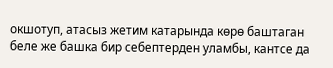окшотуп, атасыз жетим катарында көрө баштаган беле же башка бир себептерден уламбы, кантсе да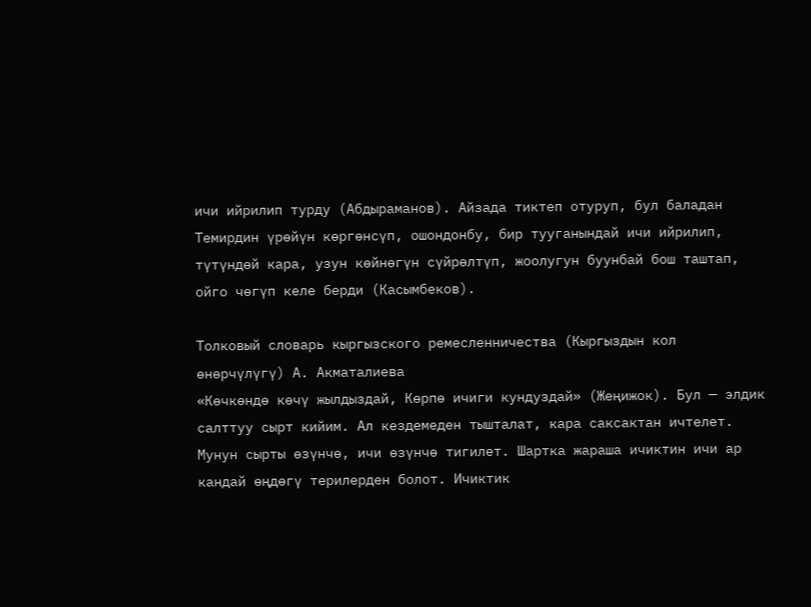ичи ийрилип турду (Абдыраманов). Айзада тиктеп отуруп, бул баладан Темирдин үрөйүн көргөнсүп, ошондонбу, бир тууганындай ичи ийрилип, түтүндөй кара, узун көйнөгүн сүйрөлтүп, жоолугун буунбай бош таштап, ойго чөгүп келе берди (Касымбеков).

Толковый словарь кыргызского ремесленничества (Кыргыздын кол өнөрчүлүгү) А. Акматалиева
«Көчкөндө көчү жылдыздай, Көрпө ичиги кундуздай» (Жеңижок). Бул — элдик салттуу сырт кийим. Ал кездемеден тышталат, кара саксактан ичтелет. Мунун сырты өзүнчө, ичи өзүнчө тигилет. Шартка жараша ичиктин ичи ар кандай өңдөгү терилерден болот. Ичиктик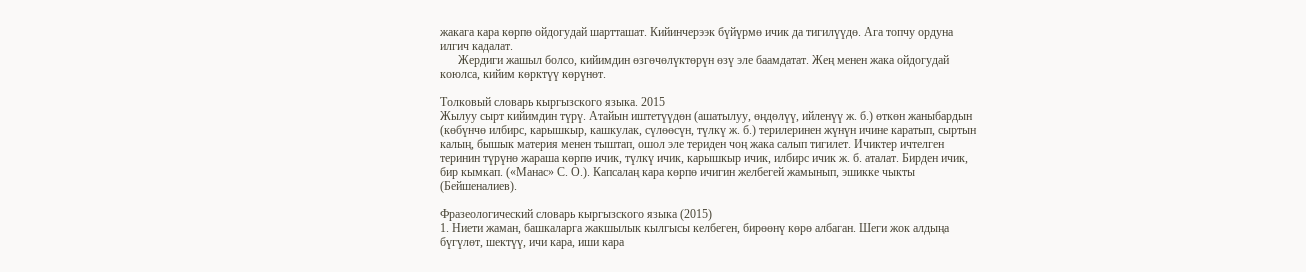жакага кара көрпө ойдогудай шартташат. Кийинчерээк бүйүрмө ичик да тигилүүдө. Ага топчу ордуна илгич кадалат.
      Жердиги жашыл болсо, кийимдин өзгөчөлүктөрүн өзү эле баамдатат. Жең менен жака ойдогудай коюлса, кийим көрктүү көрүнөт.

Толковый словарь кыргызского языка. 2015
Жылуу сырт кийимдин түрү. Атайын иштетүүдөн (ашатылуу, өңдөлүү, ийленүү ж. б.) өткөн жаныбардын (көбүнчө илбирс, карышкыр, кашкулак, сүлөөсүн, түлкү ж. б.) терилеринен жүнүн ичине каратып, сыртын калың, бышык материя менен тыштап, ошол эле териден чоң жака салып тигилет. Ичиктер ичтелген теринин түрүнө жараша көрпө ичик, түлкү ичик, карышкыр ичик, илбирс ичик ж. б. аталат. Бирден ичик, бир кымкап. («Манас» С. О.). Капсалаң кара көрпө ичигин желбегей жамынып, эшикке чыкты (Бейшеналиев).

Фразеологический словарь кыргызского языка (2015)
1. Ниети жаман, башкаларга жакшылык кылгысы келбеген, бирөөнү көрө албаган. Шеги жок алдыңа бүгүлөт, шектүү, ичи кара, иши кара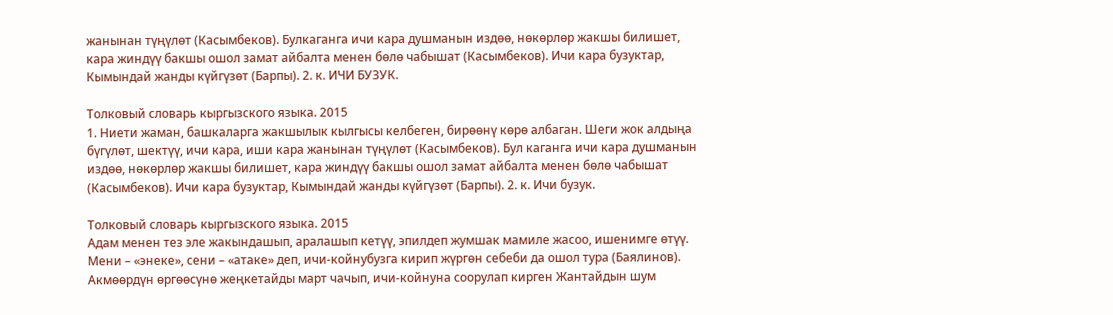жанынан түңүлөт (Касымбеков). Булкаганга ичи кара душманын издөө, нөкөрлөр жакшы билишет, кара жиндүү бакшы ошол замат айбалта менен бөлө чабышат (Касымбеков). Ичи кара бузуктар, Кымындай жанды күйгүзөт (Барпы). 2. к. ИЧИ БУЗУК.

Толковый словарь кыргызского языка. 2015
1. Ниети жаман, башкаларга жакшылык кылгысы келбеген, бирөөнү көрө албаган. Шеги жок алдыңа бүгүлөт, шектүү, ичи кара, иши кара жанынан түңүлөт (Касымбеков). Бул каганга ичи кара душманын издөө, нөкөрлөр жакшы билишет, кара жиндүү бакшы ошол замат айбалта менен бөлө чабышат (Касымбеков). Ичи кара бузуктар, Кымындай жанды күйгүзөт (Барпы). 2. к. Ичи бузук.

Толковый словарь кыргызского языка. 2015
Адам менен тез эле жакындашып, аралашып кетүү, эпилдеп жумшак мамиле жасоо, ишенимге өтүү. Мени – «энеке», сени – «атаке» деп, ичи-койнубузга кирип жүргөн себеби да ошол тура (Баялинов). Акмөөрдүн өргөөсүнө жеңкетайды март чачып, ичи-койнуна соорулап кирген Жантайдын шум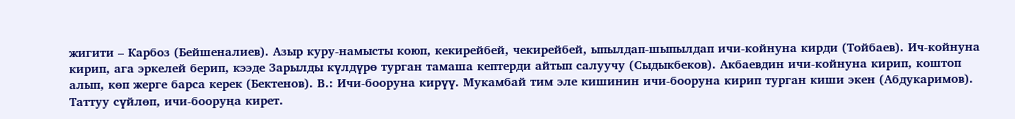жигити – Карбоз (Бейшеналиев). Азыр куру-намысты коюп, кекирейбей, чекирейбей, ыпылдап-шыпылдап ичи-койнуна кирди (Тойбаев). Ич-койнуна кирип, ага эркелей берип, кээде Зарылды күлдүрө турган тамаша кептерди айтып салуучу (Сыдыкбеков). Акбаевдин ичи-койнуна кирип, коштоп алып, көп жерге барса керек (Бектенов). В.: Ичи-бооруна кирүү. Мукамбай тим эле кишинин ичи-бооруна кирип турган киши экен (Абдукаримов). Таттуу сүйлөп, ичи-бооруңа кирет.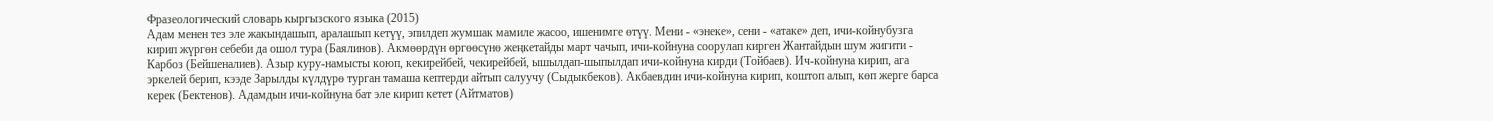Фразеологический словарь кыргызского языка (2015)
Адам менен тез эле жакындашып, аралашып кетүү, эпилдеп жумшак мамиле жасоо, ишенимге өтүү. Мени - «энеке», сени - «атаке» деп, ичи-койнубузга кирип жүргөн себеби да ошол тура (Баялинов). Акмөөрдүн өргөөсүнө жеңкетайды март чачып, ичи-койнуна соорулап кирген Жантайдын шум жигити - Карбоз (Бейшеналиев). Азыр куру-намысты коюп, кекирейбей, чекирейбей, ышылдап-шыпылдап ичи-койнуна кирди (Тойбаев). Ич-койнуна кирип, ага эркелей берип, кээде Зарылды күлдүрө турган тамаша кептерди айтып салуучу (Сыдыкбеков). Акбаевдин ичи-койнуна кирип, коштоп алып, көп жерге барса керек (Бектенов). Адамдын ичи-койнуна бат эле кирип кетет (Айтматов)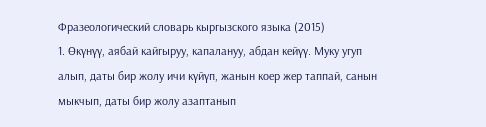Фразеологический словарь кыргызского языка (2015)
1. Өкүнүү, аябай кайгыруу, капалануу, абдан кейүү. Муку угуп алып, даты бир жолу ичи күйүп, жанын коер жер таппай, санын мыкчып, даты бир жолу азаптанып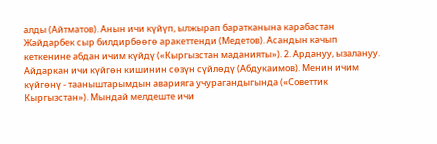алды (Айтматов). Анын ичи күйүп, ылжырап баратканына карабастан Жайдарбек сыр билдирбөөгө аракеттенди (Медетов). Асандын качып кеткенине абдан ичим күйдү («Кыргызстан маданияты»). 2. Ардануу, ызалануу. Айдаркан ичи күйгөн кишинин сөзүн сүйлөдү (Абдукаимов). Менин ичим күйгөнү - тааныштарымдын аварияга учурагандыгында («Советтик Кыргызстан»). Мындай мелдеште ичи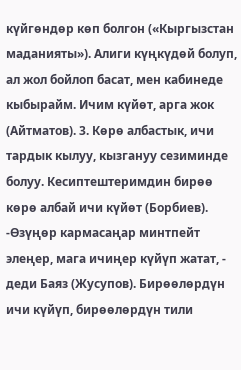күйгөндөр көп болгон («Кыргызстан маданияты»). Алиги күңкүдөй болуп, ал жол бойлоп басат, мен кабинеде кыбырайм. Ичим күйөт, арга жок (Айтматов). 3. Көрө албастык, ичи тардык кылуу, кызгануу сезиминде болуу. Кесиптештеримдин бирөө көрө албай ичи күйөт (Борбиев). -Өзүңөр кармасаңар минтпейт элеңер, мага ичиңер күйүп жатат, - деди Баяз (Жусупов). Бирөөлөрдүн ичи күйүп, бирөөлөрдүн тили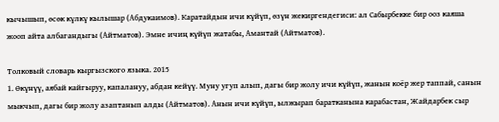кычышып, өсөк күлкү кылышар (Абдукаимов). Каратайдын ичи күйүп, өзүн жекиргендегиси: ал Сабырбекке бир ооз каяша жооп айта албагандыгы (Айтматов). Эмне ичиң күйүп жатабы, Амантай (Айтматов).

Толковый словарь кыргызского языка. 2015
1. Өкүнүү, аябай кайгыруу, капалануу, абдан кейүү. Муну угуп алып, дагы бир жолу ичи күйүп, жанын коёр жер таппай, санын мыкчып, дагы бир жолу азаптанып алды (Айтматов). Анын ичи күйүп, ылжырап баратканына карабастан, Жайдарбек сыр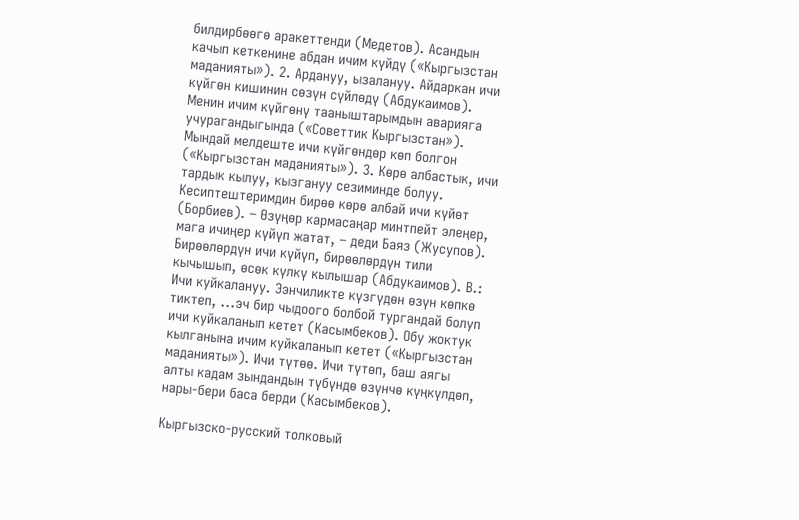билдирбөөгө аракеттенди (Медетов). Асандын качып кеткенине абдан ичим күйдү («Кыргызстан маданияты»). 2. Ардануу, ызалануу. Айдаркан ичи күйгөн кишинин сөзүн сүйлөдү (Абдукаимов). Менин ичим күйгөнү тааныштарымдын аварияга учурагандыгында («Советтик Кыргызстан»). Мындай мелдеште ичи күйгөндөр көп болгон («Кыргызстан маданияты»). 3. Көрө албастык, ичи тардык кылуу, кызгануу сезиминде болуу. Кесиптештеримдин бирөө көрө албай ичи күйөт (Борбиев). – Өзүңөр кармасаңар минтпейт элеңер, мага ичиңер күйүп жатат, – деди Баяз (Жусупов). Бирөөлөрдүн ичи күйүп, бирөөлөрдүн тили кычышып, өсөк күлкү кылышар (Абдукаимов). В.: Ичи куйкалануу. Ээнчиликте күзгүдөн өзүн көпкө тиктеп, ...эч бир чыдоого болбой тургандай болуп ичи куйкаланып кетет (Касымбеков). Обу жоктук кылганына ичим куйкаланып кетет («Кыргызстан маданияты»). Ичи түтөө. Ичи түтөп, баш аягы алты кадам зындандын түбүндө өзүнчө күңкүлдөп, нары-бери баса берди (Касымбеков).

Кыргызско-русский толковый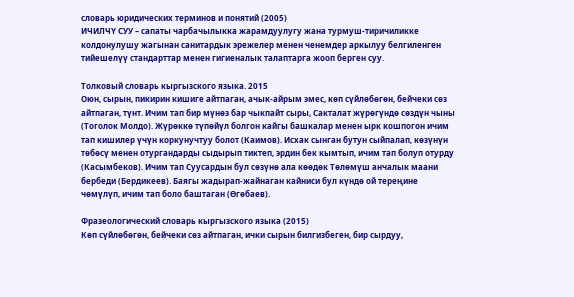словарь юридических терминов и понятий (2005)
ИЧИЛЧҮ СУУ – сапаты чарбачылыкка жарамдуулугу жана турмуш-тиричиликке колдонулушу жагынан санитардык эрежелер менен ченемдер аркылуу белгиленген тийешелүү стандарттар менен гигиеналык талаптарга жооп берген суу.

Толковый словарь кыргызского языка. 2015
Оюн, сырын, пикирин кишиге айтпаган, ачык-айрым эмес, көп сүйлөбөгөн, бейчеки сөз айтпаган, түнт. Ичим тап бир мүнөз бар чыкпайт сыры, Сакталат жүрөгүндө сөздүн чыны (Тоголок Молдо). Жүрөккө түпөйүл болгон кайгы башкалар менен ырк кошпогон ичим тап кишилер үчүн коркунучтуу болот (Каимов). Исхак сынган бутун сыйпалап, көзүнүн төбөсү менен отургандарды сыдырып тиктеп, эрдин бек кымтып, ичим тап болуп отурду (Касымбеков). Ичим тап Суусардын бул сөзүнө ала көөдөк Төлөмүш анчалык маани бербеди (Бердикеев). Баягы жадырап-жайнаган кайниси бул күндө ой тереңине чөмүлүп, ичим тап боло баштаган (Өгөбаев).

Фразеологический словарь кыргызского языка (2015)
Көп сүйлөбөгөн, бейчеки сөз айтпаган, ички сырын билгизбеген, бир сырдуу,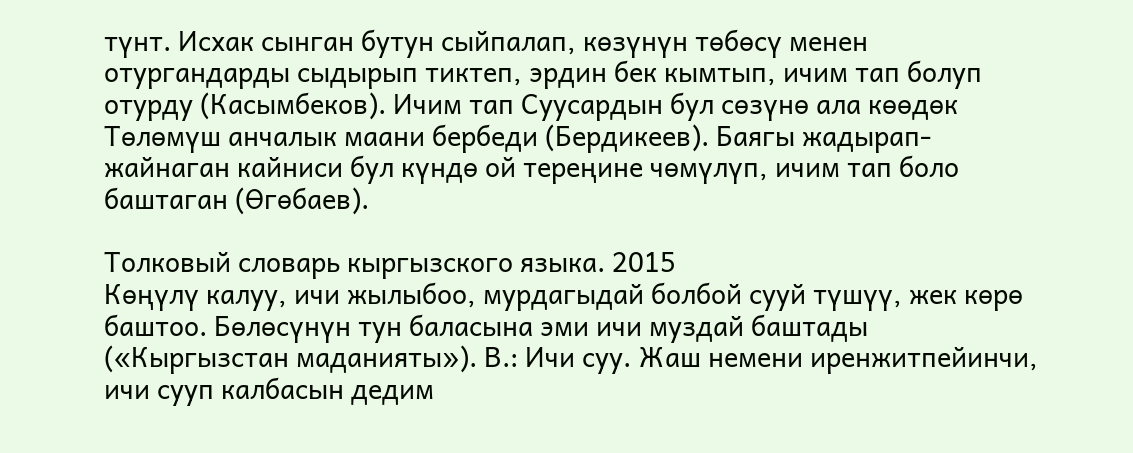түнт. Исхак сынган бутун сыйпалап, көзүнүн төбөсү менен отургандарды сыдырып тиктеп, эрдин бек кымтып, ичим тап болуп отурду (Касымбеков). Ичим тап Суусардын бул сөзүнө ала көөдөк Төлөмүш анчалык маани бербеди (Бердикеев). Баягы жадырап-жайнаган кайниси бул күндө ой тереңине чөмүлүп, ичим тап боло баштаган (Өгөбаев).

Толковый словарь кыргызского языка. 2015
Көңүлү калуу, ичи жылыбоо, мурдагыдай болбой сууй түшүү, жек көрө баштоо. Бөлөсүнүн тун баласына эми ичи муздай баштады («Кыргызстан маданияты»). В.: Ичи суу. Жаш немени иренжитпейинчи, ичи сууп калбасын дедим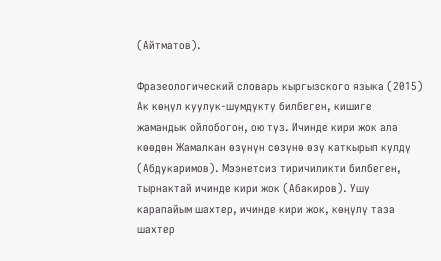(Айтматов).

Фразеологический словарь кыргызского языка (2015)
Ак көңүл куулук-шумдукту билбеген, кишиге жамандык ойлобогон, ою түз. Ичинде кири жок ала көөдөн Жамалкан өзүнүн сөзүнө өзү каткырып күлдү (Абдукаримов). Мээнетсиз тиричиликти билбеген, тырнактай ичинде кири жок (Абакиров). Ушу карапайым шахтер, ичинде кири жок, көңүлү таза шахтер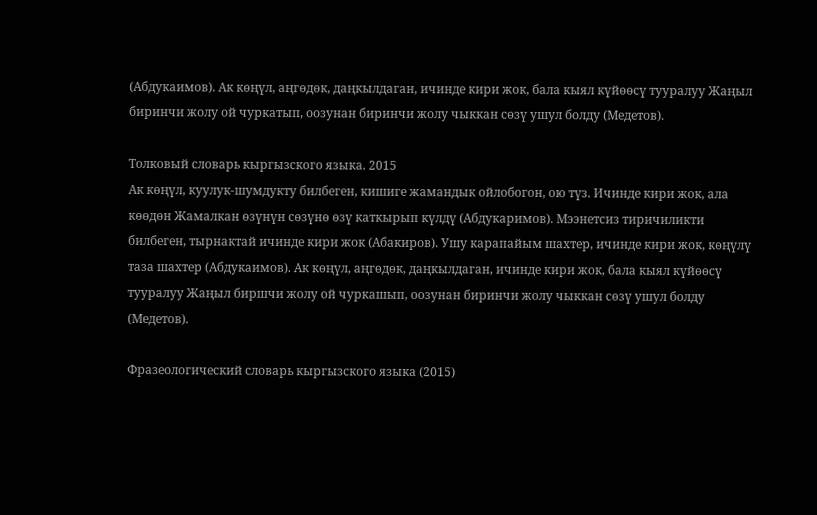(Абдукаимов). Ак көңүл, аңгөдөк, даңкылдаган, ичинде кири жок, бала кыял күйөөсү тууралуу Жаңыл биринчи жолу ой чуркатып, оозунан биринчи жолу чыккан сөзү ушул болду (Медетов).

Толковый словарь кыргызского языка. 2015
Ак көңүл, куулук-шумдукту билбеген, кишиге жамандык ойлобогон, ою түз. Ичинде кири жок, ала көөдөн Жамалкан өзүнүн сөзүнө өзү каткырып күлдү (Абдукаримов). Мээнетсиз тиричиликти билбеген, тырнактай ичинде кири жок (Абакиров). Ушу карапайым шахтер, ичинде кири жок, көңүлү таза шахтер (Абдукаимов). Ак көңүл, аңгөдөк, даңкылдаган, ичинде кири жок, бала кыял күйөөсү тууралуу Жаңыл биршчи жолу ой чуркашып, оозунан биринчи жолу чыккан сөзү ушул болду (Медетов).

Фразеологический словарь кыргызского языка (2015)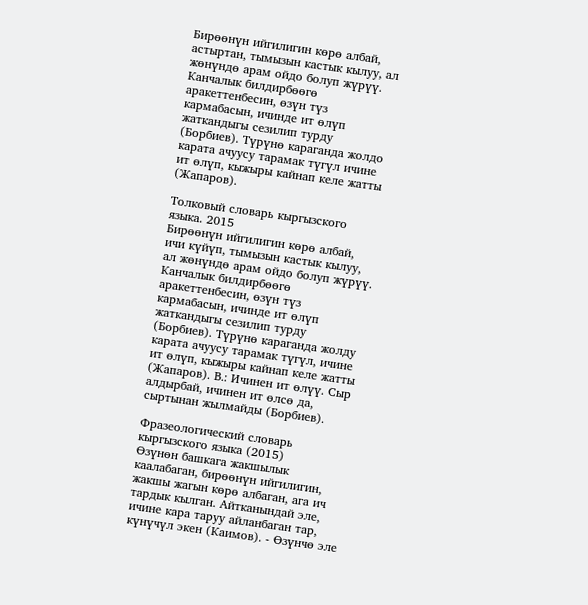Бирөөнүн ийгилигин көрө албай, астыртан, тымызын кастык кылуу, ал жөнүндө арам ойдо болуп жүрүү. Канчалык билдирбөөгө аракеттенбесин, өзүн түз кармабасын, ичинде ит өлүп жаткандыгы сезилип турду (Борбиев). Түрүнө караганда жолдо карата ачуусу тарамак түгүл ичине ит өлүп, кыжыры кайнап келе жатты (Жапаров).

Толковый словарь кыргызского языка. 2015
Бирөөнүн ийгилигин көрө албай, ичи күйүп, тымызын кастык кылуу, ал жөнүндө арам ойдо болуп жүрүү. Канчалык билдирбөөгө аракеттенбесин, өзүн түз кармабасын, ичинде ит өлүп жаткандыгы сезилип турду (Борбиев). Түрүнө караганда жолду карата ачуусу тарамак түгүл, ичине ит өлүп, кыжыры кайнап келе жатты (Жапаров). В.: Ичинен ит өлүү. Сыр алдырбай, ичинен ит өлсө да, сыртынан жылмайды (Борбиев).

Фразеологический словарь кыргызского языка (2015)
Өзүнөн башкага жакшылык каалабаган, бирөөнүн ийгилигин, жакшы жагын көрө албаган, ага ич тардык кылган. Айтканындай эле, ичине кара таруу айланбаган тар, күнүчүл экен (Каимов). - Өзүнчө эле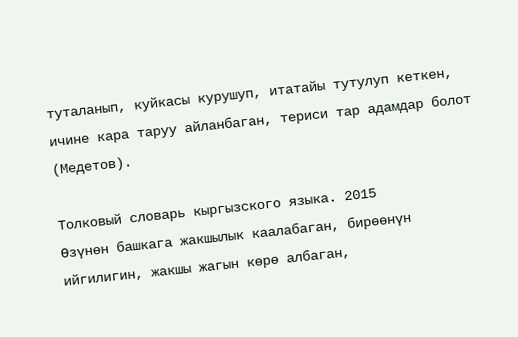туталанып, куйкасы курушуп, итатайы тутулуп кеткен, ичине кара таруу айланбаган, териси тар адамдар болот (Медетов).

Толковый словарь кыргызского языка. 2015
Өзүнөн башкага жакшылык каалабаган, бирөөнүн ийгилигин, жакшы жагын көрө албаган,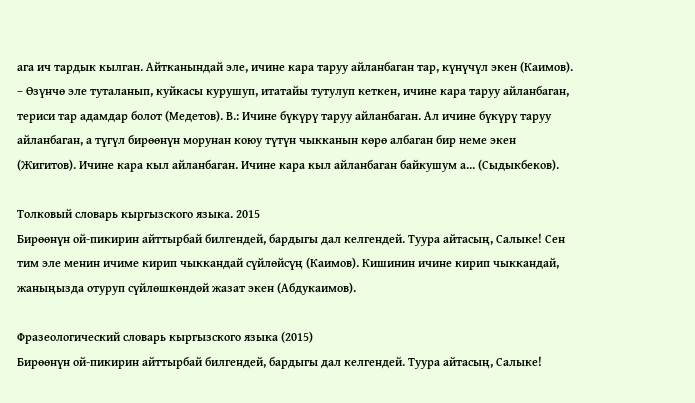ага ич тардык кылган. Айтканындай эле, ичине кара таруу айланбаган тар, күнүчүл экен (Каимов). – Өзүнчө эле туталанып, куйкасы курушуп, итатайы тутулуп кеткен, ичине кара таруу айланбаган, териси тар адамдар болот (Медетов). В.: Ичине бүкүрү таруу айланбаган. Ал ичине бүкүрү таруу айланбаган, а түгүл бирөөнүн морунан коюу түтүн чыкканын көрө албаган бир неме экен (Жигитов). Ичине кара кыл айланбаган. Ичине кара кыл айланбаган байкушум а... (Сыдыкбеков).

Толковый словарь кыргызского языка. 2015
Бирөөнүн ой-пикирин айттырбай билгендей, бардыгы дал келгендей. Туура айтасың, Салыке! Сен тим эле менин ичиме кирип чыккандай сүйлөйсүң (Каимов). Кишинин ичине кирип чыккандай, жаныңызда отуруп сүйлөшкөндөй жазат экен (Абдукаимов).

Фразеологический словарь кыргызского языка (2015)
Бирөөнүн ой-пикирин айттырбай билгендей, бардыгы дал келгендей. Туура айтасың, Салыке!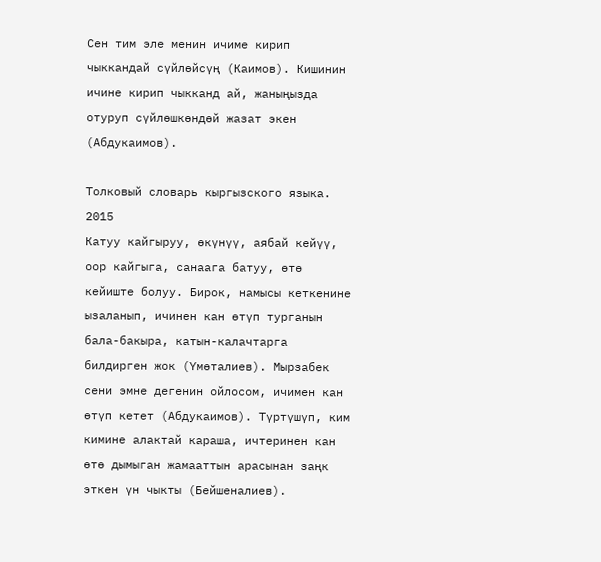Сен тим эле менин ичиме кирип чыккандай сүйлөйсүң (Каимов). Кишинин ичине кирип чыкканд ай, жаныңызда отуруп сүйлөшкөндөй жазат экен (Абдукаимов).

Толковый словарь кыргызского языка. 2015
Катуу кайгыруу, өкүнүү, аябай кейүү, оор кайгыга, санаага батуу, өтө кейиште болуу. Бирок, намысы кеткенине ызаланып, ичинен кан өтүп турганын бала-бакыра, катын-калачтарга билдирген жок (Үмөталиев). Мырзабек сени эмне дегенин ойлосом, ичимен кан өтүп кетет (Абдукаимов). Түртүшүп, ким кимине алактай караша, ичтеринен кан өтө дымыган жамааттын арасынан заңк эткен үн чыкты (Бейшеналиев).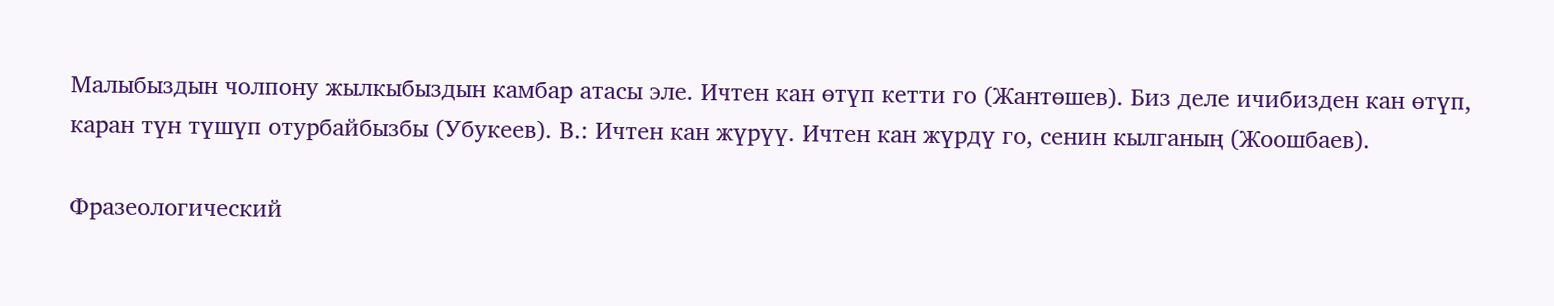Малыбыздын чолпону жылкыбыздын камбар атасы эле. Ичтен кан өтүп кетти го (Жантөшев). Биз деле ичибизден кан өтүп, каран түн түшүп отурбайбызбы (Убукеев). В.: Ичтен кан жүрүү. Ичтен кан жүрдү го, сенин кылганың (Жоошбаев).

Фразеологический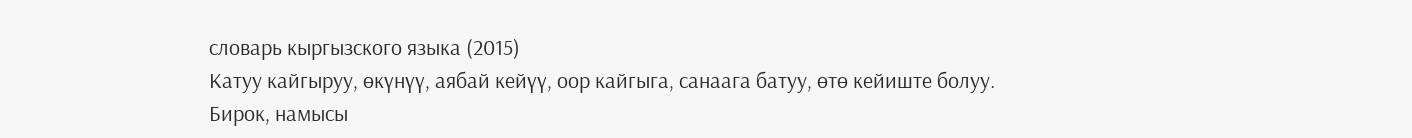словарь кыргызского языка (2015)
Катуу кайгыруу, өкүнүү, аябай кейүү, оор кайгыга, санаага батуу, өтө кейиште болуу. Бирок, намысы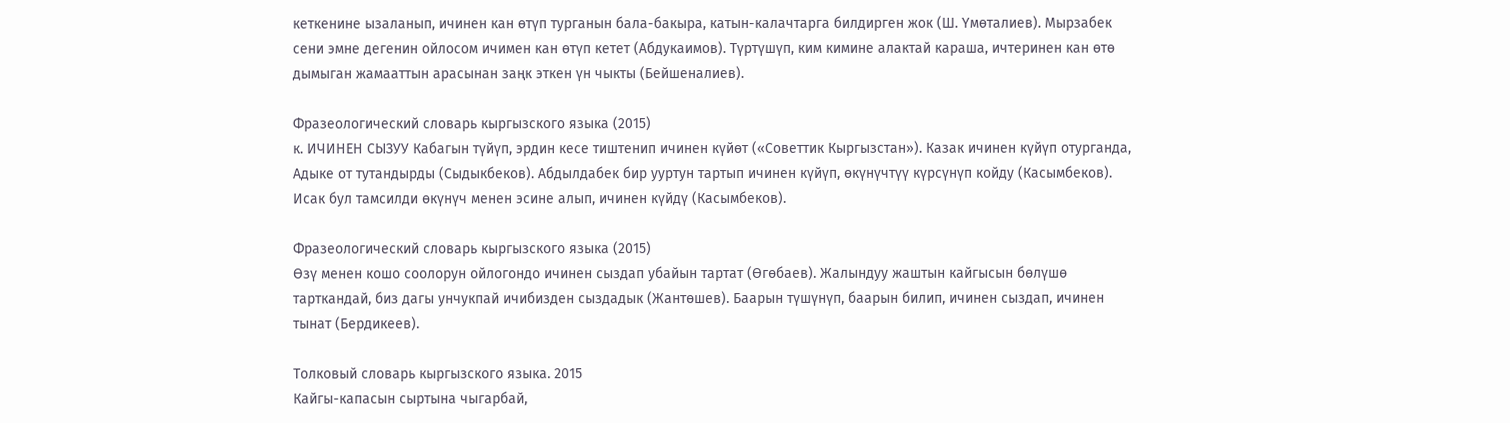кеткенине ызаланып, ичинен кан өтүп турганын бала-бакыра, катын-калачтарга билдирген жок (Ш. Үмөталиев). Мырзабек сени эмне дегенин ойлосом ичимен кан өтүп кетет (Абдукаимов). Түртүшүп, ким кимине алактай караша, ичтеринен кан өтө дымыган жамааттын арасынан заңк эткен үн чыкты (Бейшеналиев).

Фразеологический словарь кыргызского языка (2015)
к. ИЧИНЕН СЫЗУУ Кабагын түйүп, эрдин кесе тиштенип ичинен күйөт («Советтик Кыргызстан»). Казак ичинен күйүп отурганда, Адыке от тутандырды (Сыдыкбеков). Абдылдабек бир ууртун тартып ичинен күйүп, өкүнүчтүү күрсүнүп койду (Касымбеков). Исак бул тамсилди өкүнүч менен эсине алып, ичинен күйдү (Касымбеков).

Фразеологический словарь кыргызского языка (2015)
Өзү менен кошо соолорун ойлогондо ичинен сыздап убайын тартат (Өгөбаев). Жалындуу жаштын кайгысын бөлүшө тарткандай, биз дагы унчукпай ичибизден сыздадык (Жантөшев). Баарын түшүнүп, баарын билип, ичинен сыздап, ичинен тынат (Бердикеев).

Толковый словарь кыргызского языка. 2015
Кайгы-капасын сыртына чыгарбай,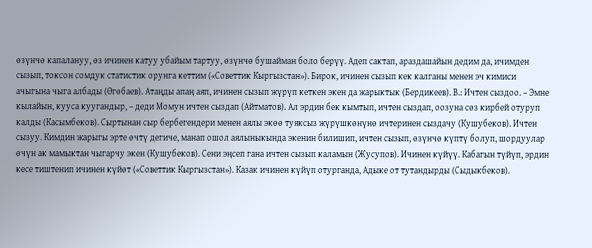өзүнчө капалануу, өз ичинен катуу убайым тартуу, өзүнчө бушайман боло берүү. Адеп сактап, араздашайын дедим да, ичимден сызып, токсон сомдук статистик орунга кеттим («Советтик Кыргызстан»). Бирок, ичинен сызып кек калганы менен эч кимиси ачыгына чыга албады (Өгөбаев). Атаңды апаң аяп, ичинен сызып жүрүп кеткен экен да жарыктык (Бердикеев). В.: Ичтен сыздоо. – Эмне кылайын, кууса куугандыр, – деди Момун ичтен сыздап (Айтматов). Ал эрдин бек кымтып, ичтен сыздап, оозуна сөз кирбей отуруп калды (Касымбеков). Сыртынан сыр бербегендери менен аялы экөө туяксыз жүрүшкөнүнө ичтеринен сыздачу (Кушубеков). Ичтен сызуу. Кимдин жарыгы эрте өчтү дегиче, манап ошол аялыныкында экенин билишип, ичтен сызып, өзүнчө күптү болуп, шордуулар өчүн ак мамыктан чыгарчу экен (Кушубеков). Сени эңсеп гана ичтен сызып каламын (Жусупов). Ичинен күйүү. Кабагын түйүп, эрдин кесе тиштенип ичинен күйөт («Советтик Кыргызстан»). Казак ичинен күйүп отурганда, Адыке от тутандырды (Сыдыкбеков).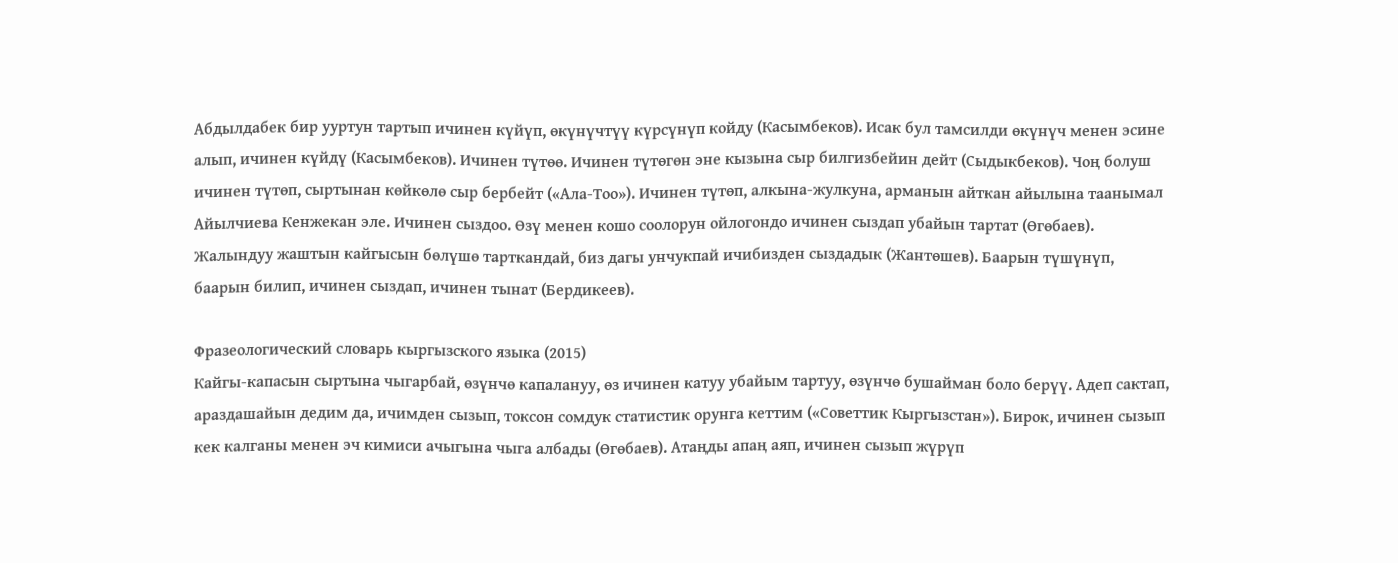Абдылдабек бир ууртун тартып ичинен күйүп, өкүнүчтүү күрсүнүп койду (Касымбеков). Исак бул тамсилди өкүнүч менен эсине алып, ичинен күйдү (Касымбеков). Ичинен түтөө. Ичинен түтөгөн эне кызына сыр билгизбейин дейт (Сыдыкбеков). Чоң болуш ичинен түтөп, сыртынан көйкөлө сыр бербейт («Ала-Тоо»). Ичинен түтөп, алкына-жулкуна, арманын айткан айылына таанымал Айылчиева Кенжекан эле. Ичинен сыздоо. Өзү менен кошо соолорун ойлогондо ичинен сыздап убайын тартат (Өгөбаев). Жалындуу жаштын кайгысын бөлүшө тарткандай, биз дагы унчукпай ичибизден сыздадык (Жантөшев). Баарын түшүнүп, баарын билип, ичинен сыздап, ичинен тынат (Бердикеев).

Фразеологический словарь кыргызского языка (2015)
Кайгы-капасын сыртына чыгарбай, өзүнчө капалануу, өз ичинен катуу убайым тартуу, өзүнчө бушайман боло берүү. Адеп сактап, араздашайын дедим да, ичимден сызып, токсон сомдук статистик орунга кеттим («Советтик Кыргызстан»). Бирок, ичинен сызып кек калганы менен эч кимиси ачыгына чыга албады (Өгөбаев). Атаңды апаң аяп, ичинен сызып жүрүп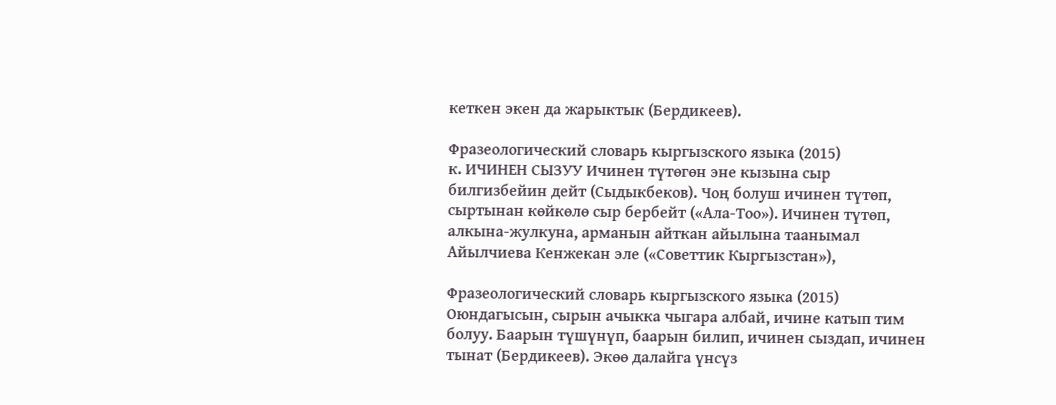кеткен экен да жарыктык (Бердикеев).

Фразеологический словарь кыргызского языка (2015)
к. ИЧИНЕН СЫЗУУ Ичинен түтөгөн эне кызына сыр билгизбейин дейт (Сыдыкбеков). Чоң болуш ичинен түтөп, сыртынан көйкөлө сыр бербейт («Ала-Тоо»). Ичинен түтөп, алкына-жулкуна, арманын айткан айылына таанымал Айылчиева Кенжекан эле («Советтик Кыргызстан»),

Фразеологический словарь кыргызского языка (2015)
Оюндагысын, сырын ачыкка чыгара албай, ичине катып тим болуу. Баарын түшүнүп, баарын билип, ичинен сыздап, ичинен тынат (Бердикеев). Экөө далайга үнсүз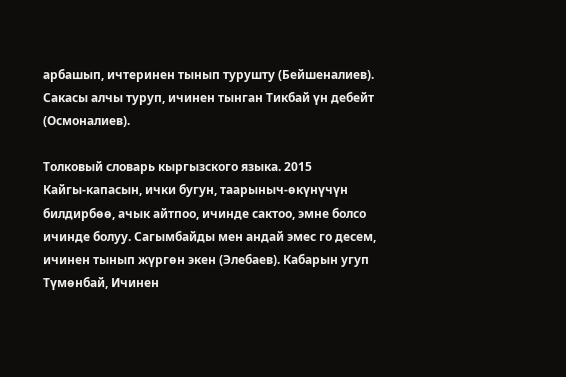арбашып, ичтеринен тынып турушту (Бейшеналиев). Сакасы алчы туруп, ичинен тынган Тикбай үн дебейт (Осмоналиев).

Толковый словарь кыргызского языка. 2015
Кайгы-капасын, ички бугун, таарыныч-өкүнүчүн билдирбөө, ачык айтпоо, ичинде сактоо, эмне болсо ичинде болуу. Сагымбайды мен андай эмес го десем, ичинен тынып жүргөн экен (Элебаев). Кабарын угуп Түмөнбай, Ичинен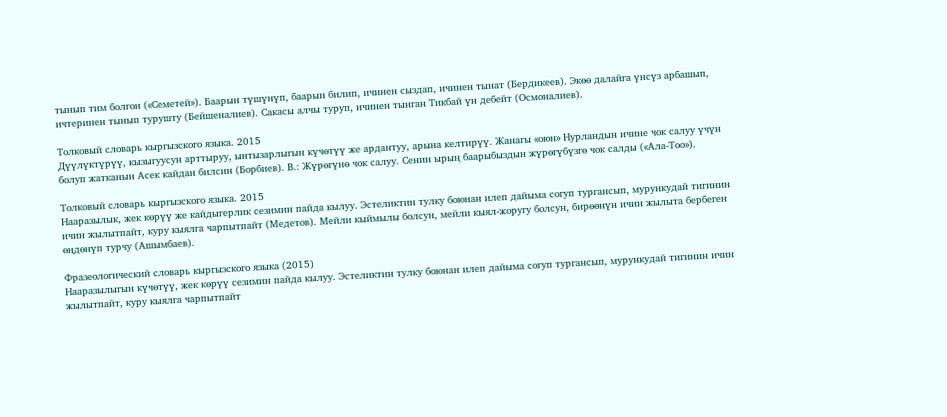тынып тим болгон («Семетей»). Баарын түшүнүп, баарын билип, ичинен сыздап, ичинен тынат (Бердикеев). Экөө далайга үнсүз арбашып, ичтеринен тынып турушту (Бейшеналиев). Сакасы алчы туруп, ичинен тынган Тикбай үн дебейт (Осмоналиев).

Толковый словарь кыргызского языка. 2015
Дүүлүктүрүү, кызыгуусун арттыруу, ынтызарлыгын күчөтүү же ардантуу, арына келтирүү. Жанагы «оюн» Нурландын ичине чок салуу үчүн болуп жатканын Асек кайдан билсин (Борбиев). В.: Жүрөгүнө чок салуу. Сенин ырың баарыбыздын жүрөгүбүзгө чок салды («Ала-Тоо»).

Толковый словарь кыргызского языка. 2015
Нааразылык, жек көрүү же кайдыгерлик сезимин пайда кылуу. Эстеликтин тулку боюнан илеп дайыма согуп тургансып, мурункудай тигинин ичин жылытпайт, куру кыялга чарпытпайт (Медетов). Мейли кыймылы болсун, мейли кыял-жоругу болсун, бирөөнүн ичин жылыта бербеген өңдөнүп турчу (Ашымбаев).

Фразеологический словарь кыргызского языка (2015)
Нааразылыгын күчөтүү, жек көрүү сезимин пайда кылуу. Эстеликтин тулку боюнан илеп дайыма согуп тургансып, мурункудай тигинин ичин жылытпайт, куру кыялга чарпытпайт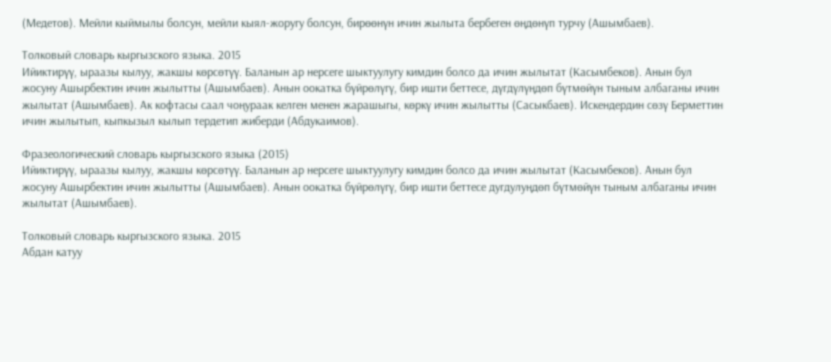(Медетов). Мейли кыймылы болсун, мейли кыял-жоругу болсун, бирөөнүн ичин жылыта бербеген өңдөнүп турчу (Ашымбаев).

Толковый словарь кыргызского языка. 2015
Ийиктирүү, ыраазы кылуу, жакшы көрсөтүү. Баланын ар нерсеге шыктуулугу кимдин болсо да ичин жылытат (Касымбеков). Анын бул жосуну Ашырбектин ичин жылытты (Ашымбаев). Анын оокатка бүйрөлүгү, бир ишти беттесе, дүгдүлүңдөп бүтмөйүн тыным албаганы ичин жылытат (Ашымбаев). Ак кофтасы саал чоңураак келген менен жарашыгы, көркү ичин жылытты (Сасыкбаев). Искендердин сөзү Берметтин ичин жылытып, кыпкызыл кылып тердетип жиберди (Абдукаимов).

Фразеологический словарь кыргызского языка (2015)
Ийиктирүү, ыраазы кылуу, жакшы көрсөтүү. Баланын ар нерсеге шыктуулугу кимдин болсо да ичин жылытат (Касымбеков). Анын бул жосуну Ашырбектин ичин жылытты (Ашымбаев). Анын оокатка бүйрөлүгү, бир ишти беттесе дугдулуңдөп бүтмөйүн тыным албаганы ичин жылытат (Ашымбаев).

Толковый словарь кыргызского языка. 2015
Абдан катуу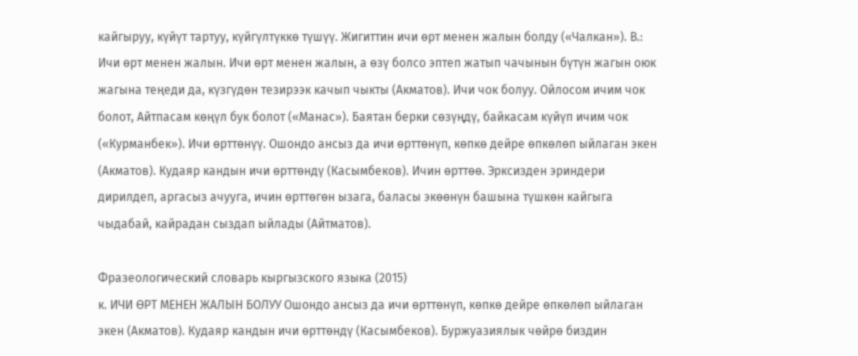кайгыруу, күйүт тартуу, күйгүлтүккө түшүү. Жигиттин ичи өрт менен жалын болду («Чалкан»). В.: Ичи өрт менен жалын. Ичи өрт менен жалын, а өзү болсо эптеп жатып чачынын бүтүн жагын оюк жагына теңеди да, күзгүдөн тезирээк качып чыкты (Акматов). Ичи чок болуу. Ойлосом ичим чок болот, Айтпасам көңүл бук болот («Манас»). Баятан берки сөзүңдү, байкасам күйүп ичим чок («Курманбек»). Ичи өрттөнүү. Ошондо ансыз да ичи өрттөнүп, көпкө дейре өпкөлөп ыйлаган экен (Акматов). Кудаяр кандын ичи өрттөндү (Касымбеков). Ичин өрттөө. Эрксизден эриндери дирилдеп, аргасыз ачууга, ичин өрттөгөн ызага, баласы экөөнүн башына түшкөн кайгыга чыдабай, кайрадан сыздап ыйлады (Айтматов).

Фразеологический словарь кыргызского языка (2015)
к. ИЧИ ӨРТ МЕНЕН ЖАЛЫН БОЛУУ Ошондо ансыз да ичи өрттөнүп, көпкө дейре өпкөлөп ыйлаган экен (Акматов). Кудаяр кандын ичи өрттөндү (Касымбеков). Буржуазиялык чөйрө биздин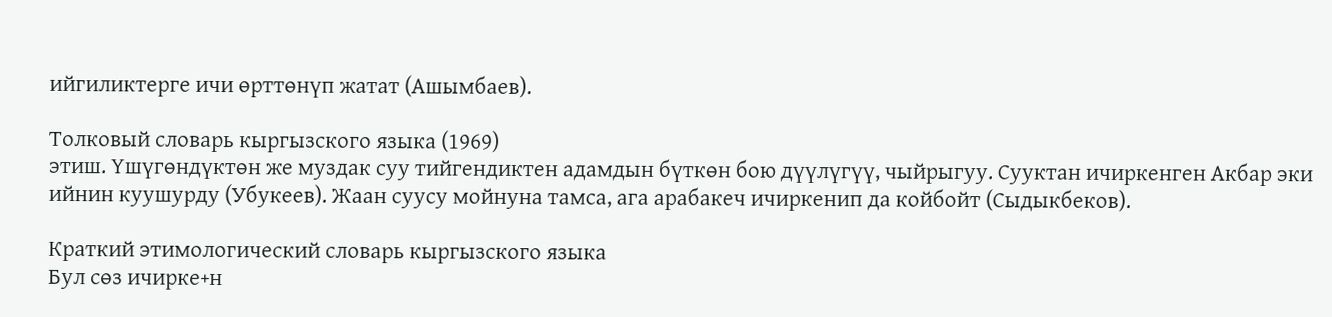ийгиликтерге ичи өрттөнүп жатат (Ашымбаев).

Толковый словарь кыргызского языка (1969)
этиш. Үшүгөндүктөн же муздак суу тийгендиктен адамдын бүткөн бою дүүлүгүү, чыйрыгуу. Сууктан ичиркенген Акбар эки ийнин куушурду (Убукеев). Жаан суусу мойнуна тамса, ага арабакеч ичиркенип да койбойт (Сыдыкбеков).

Краткий этимологический словарь кыргызского языка
Бул сөз ичирке+н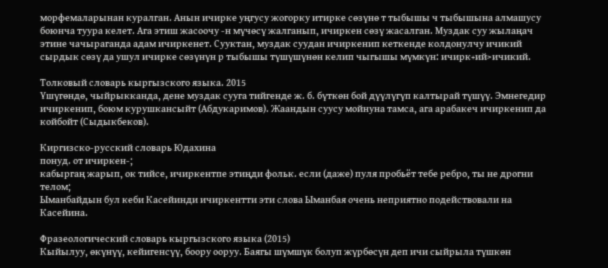морфемаларынан куралган. Анын ичирке уңгусу жогорку итирке сөзүнө т тыбышы ч тыбышына алмашусу боюнча туура келет. Ага этиш жасоочу -н мүчөсү жалганып, ичиркен сөзү жасалган. Муздак суу жылаңач этине чачыраганда адам ичиркенет. Сууктан, муздак суудан ичиркенип кеткенде колдонулчу ичикий сырдык сөзү да ушул ичирке сөзүнүн р тыбышы түшүшүнөн келип чыгышы мүмкүн: ичирк+ий>ичикий.

Толковый словарь кыргызского языка. 2015
Үшүгөндө, чыйрыкканда, дене муздак сууга тийгенде ж. б. бүткөн бой дүүлүгүп калтырай түшүү. Эмнегедир ичиркенип, боюм курушкансыйт (Абдукаримов). Жаандын суусу мойнуна тамса, ага арабакеч ичиркенип да койбойт (Сыдыкбеков).

Киргизско-русский словарь Юдахина
понуд. от ичиркен-;
кабыргаң жарып, ок тийсе, ичиркентпе этиңди фольк. если (даже) пуля пробьёт тебе ребро, ты не дрогни телом;
Ыманбайдын бул кеби Касейинди ичиркентти эти слова Ыманбая очень неприятно подействовали на Касейина.

Фразеологический словарь кыргызского языка (2015)
Кыйылуу, өкүнүү, кейигенсүү, боору ооруу. Баягы шүмшүк болуп жүрбөсүн деп ичи сыйрыла түшкөн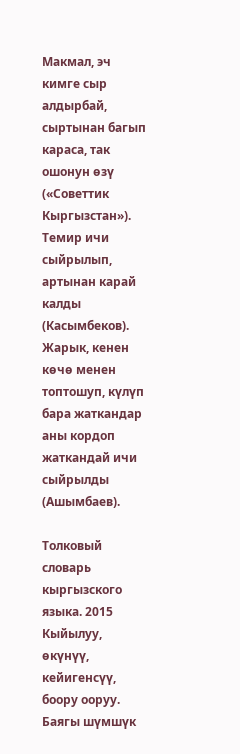Макмал, эч кимге сыр алдырбай, сыртынан багып караса, так ошонун өзү («Советтик Кыргызстан»). Темир ичи сыйрылып, артынан карай калды (Касымбеков). Жарык, кенен көчө менен топтошуп, күлүп бара жаткандар аны кордоп жаткандай ичи сыйрылды (Ашымбаев).

Толковый словарь кыргызского языка. 2015
Кыйылуу, өкүнүү, кейигенсүү, боору ооруу. Баягы шүмшүк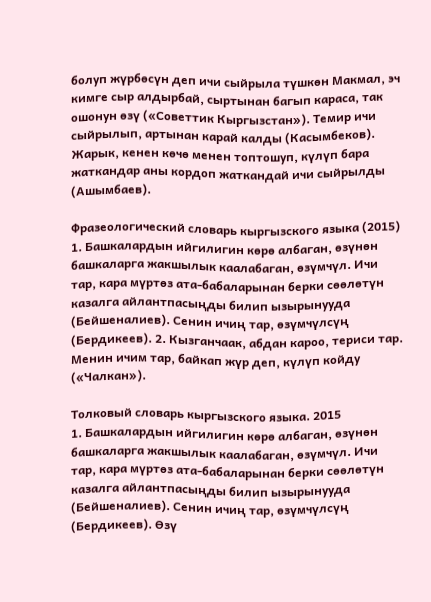болуп жүрбөсүн деп ичи сыйрыла түшкөн Макмал, эч кимге сыр алдырбай, сыртынан багып караса, так ошонун өзү («Советтик Кыргызстан»). Темир ичи сыйрылып, артынан карай калды (Касымбеков). Жарык, кенен көчө менен топтошуп, күлүп бара жаткандар аны кордоп жаткандай ичи сыйрылды (Ашымбаев).

Фразеологический словарь кыргызского языка (2015)
1. Башкалардын ийгилигин көрө албаган, өзүнөн башкаларга жакшылык каалабаган, өзүмчүл. Ичи тар, кара мүртөз ата-бабаларынан берки сөөлөтүн казалга айлантпасыңды билип ызырынууда (Бейшеналиев). Сенин ичиң тар, өзүмчүлсүң (Бердикеев). 2. Кызганчаак, абдан кароо, териси тар. Менин ичим тар, байкап жүр деп, күлүп койду («Чалкан»).

Толковый словарь кыргызского языка. 2015
1. Башкалардын ийгилигин көрө албаган, өзүнөн башкаларга жакшылык каалабаган, өзүмчүл. Ичи тар, кара мүртөз ата-бабаларынан берки сөөлөтүн казалга айлантпасыңды билип ызырынууда (Бейшеналиев). Сенин ичиң тар, өзүмчүлсүң (Бердикеев). Өзү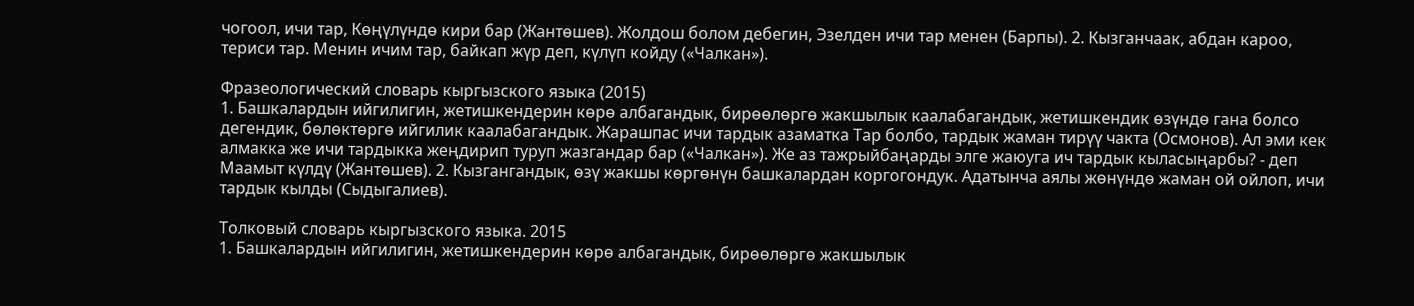чогоол, ичи тар, Көңүлүндө кири бар (Жантөшев). Жолдош болом дебегин, Эзелден ичи тар менен (Барпы). 2. Кызганчаак, абдан кароо, териси тар. Менин ичим тар, байкап жүр деп, күлүп койду («Чалкан»).

Фразеологический словарь кыргызского языка (2015)
1. Башкалардын ийгилигин, жетишкендерин көрө албагандык, бирөөлөргө жакшылык каалабагандык, жетишкендик өзүндө гана болсо дегендик, бөлөктөргө ийгилик каалабагандык. Жарашпас ичи тардык азаматка Тар болбо, тардык жаман тирүү чакта (Осмонов). Ал эми кек алмакка же ичи тардыкка жеңдирип туруп жазгандар бар («Чалкан»). Же аз тажрыйбаңарды элге жаюуга ич тардык кыласыңарбы? - деп Маамыт күлдү (Жантөшев). 2. Кызгангандык, өзү жакшы көргөнүн башкалардан коргогондук. Адатынча аялы жөнүндө жаман ой ойлоп, ичи тардык кылды (Сыдыгалиев).

Толковый словарь кыргызского языка. 2015
1. Башкалардын ийгилигин, жетишкендерин көрө албагандык, бирөөлөргө жакшылык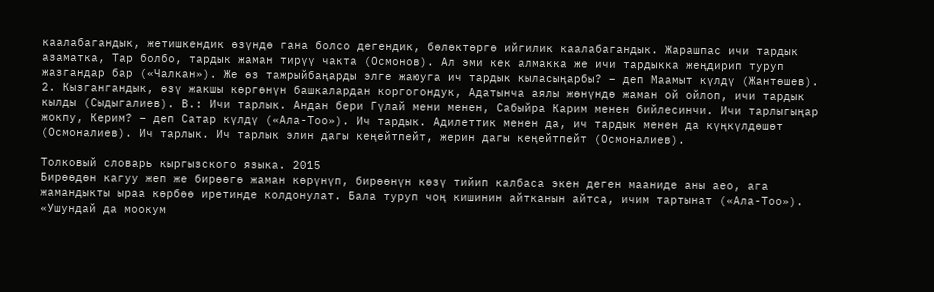каалабагандык, жетишкендик өзүндө гана болсо дегендик, бөлөктөргө ийгилик каалабагандык. Жарашпас ичи тардык азаматка, Тар болбо, тардык жаман тирүү чакта (Осмонов). Ал эми кек алмакка же ичи тардыкка жеңдирип туруп жазгандар бар («Чалкан»). Же өз тажрыйбаңарды элге жаюуга ич тардык кыласыңарбы? – деп Маамыт күлдү (Жантөшев). 2. Кызгангандык, өзү жакшы көргөнүн башкалардан коргогондук, Адатынча аялы жөнүндө жаман ой ойлоп, ичи тардык кылды (Сыдыгалиев). В.: Ичи тарлык. Андан бери Гүлай мени менен, Сабыйра Карим менен бийлесинчи. Ичи тарлыгыңар жокпу, Керим? – деп Сатар күлдү («Ала-Тоо»). Ич тардык. Адилеттик менен да, ич тардык менен да күңкүлдөшөт (Осмоналиев). Ич тарлык. Ич тарлык элин дагы кеңейтпейт, жерин дагы кеңейтпейт (Осмоналиев).

Толковый словарь кыргызского языка. 2015
Бирөөдөн кагуу жеп же бирөөгө жаман көрүнүп, бирөөнүн көзү тийип калбаса экен деген мааниде аны аео, ага жамандыкты ыраа көрбөө иретинде колдонулат. Бала туруп чоң кишинин айтканын айтса, ичим тартынат («Ала-Тоо»). «Ушундай да моокум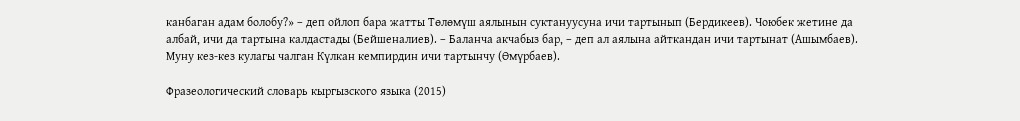канбаган адам болобу?» – деп ойлоп бара жатты Төлөмүш аялынын суктануусуна ичи тартынып (Бердикеев). Чоюбек жетине да албай, ичи да тартына калдастады (Бейшеналиев). – Баланча акчабыз бар, – деп ал аялына айткандан ичи тартынат (Ашымбаев). Муну кез-кез кулагы чалган Күлкан кемпирдин ичи тартынчу (Өмүрбаев).

Фразеологический словарь кыргызского языка (2015)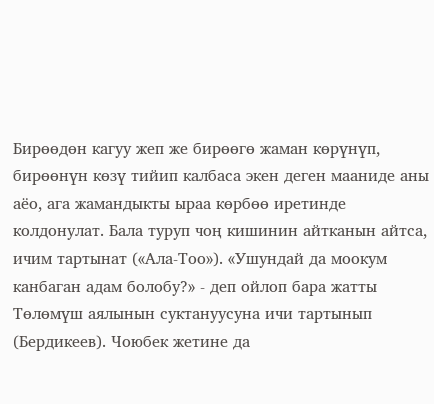Бирөөдөн кагуу жеп же бирөөгө жаман көрүнүп, бирөөнүн көзү тийип калбаса экен деген мааниде аны аёо, ага жамандыкты ыраа көрбөө иретинде колдонулат. Бала туруп чоң кишинин айтканын айтса, ичим тартынат («Ала-Тоо»). «Ушундай да моокум канбаган адам болобу?» - деп ойлоп бара жатты Төлөмүш аялынын суктануусуна ичи тартынып (Бердикеев). Чоюбек жетине да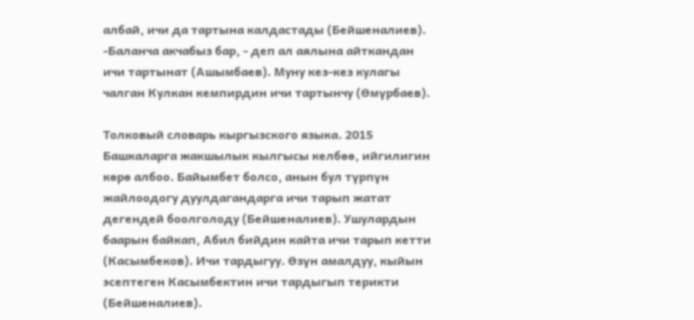албай, ичи да тартына калдастады (Бейшеналиев). -Баланча акчабыз бар, - деп ал аялына айткандан ичи тартынат (Ашымбаев). Муну кез-кез кулагы чалган Кулкан кемпирдин ичи тартынчу (Өмүрбаев).

Толковый словарь кыргызского языка. 2015
Башкаларга жакшылык кылгысы келбөө, ийгилигин көрө албоо. Байымбет болсо, анын бул түрпүн жайлоодогу дуулдагандарга ичи тарып жатат дегендей боолголоду (Бейшеналиев). Ушулардын баарын байкап, Абил бийдин кайта ичи тарып кетти (Касымбеков). Ичи тардыгуу. Өзүн амалдуу, кыйын эсептеген Касымбектин ичи тардыгып терикти (Бейшеналиев).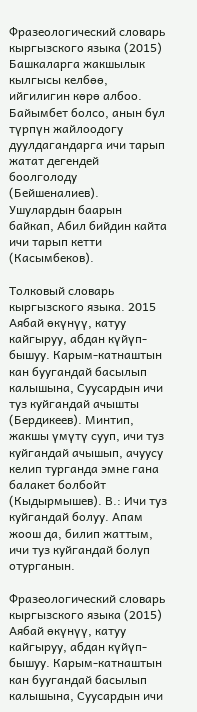Фразеологический словарь кыргызского языка (2015)
Башкаларга жакшылык кылгысы келбөө, ийгилигин көрө албоо. Байымбет болсо, анын бул түрпүн жайлоодогу дуулдагандарга ичи тарып жатат дегендей боолголоду (Бейшеналиев). Ушулардын баарын байкап, Абил бийдин кайта ичи тарып кетти (Касымбеков).

Толковый словарь кыргызского языка. 2015
Аябай өкүнүү, катуу кайгыруу, абдан күйүп-бышуу. Карым-катнаштын кан буугандай басылып калышына, Суусардын ичи туз куйгандай ачышты (Бердикеев). Минтип, жакшы үмүтү сууп, ичи туз куйгандай ачышып, ачуусу келип турганда эмне гана балакет болбойт (Кыдырмышев). В.: Ичи туз куйгандай болуу. Апам жоош да, билип жаттым, ичи туз куйгандай болуп отурганын.

Фразеологический словарь кыргызского языка (2015)
Аябай өкүнүү, катуу кайгыруу, абдан күйүп-бышуу. Карым-катнаштын кан буугандай басылып калышына, Суусардын ичи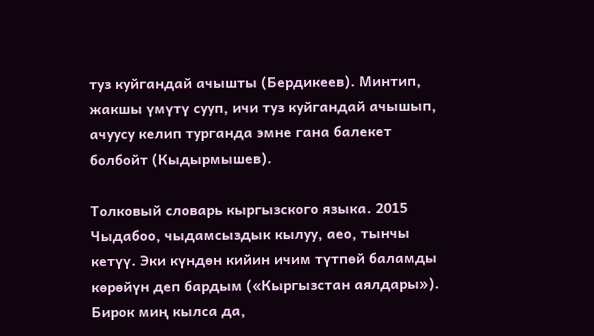туз куйгандай ачышты (Бердикеев). Минтип, жакшы үмүтү сууп, ичи туз куйгандай ачышып, ачуусу келип турганда эмне гана балекет болбойт (Кыдырмышев).

Толковый словарь кыргызского языка. 2015
Чыдабоо, чыдамсыздык кылуу, аео, тынчы кетүү. Эки күндөн кийин ичим түтпөй баламды көрөйүн деп бардым («Кыргызстан аялдары»). Бирок миң кылса да,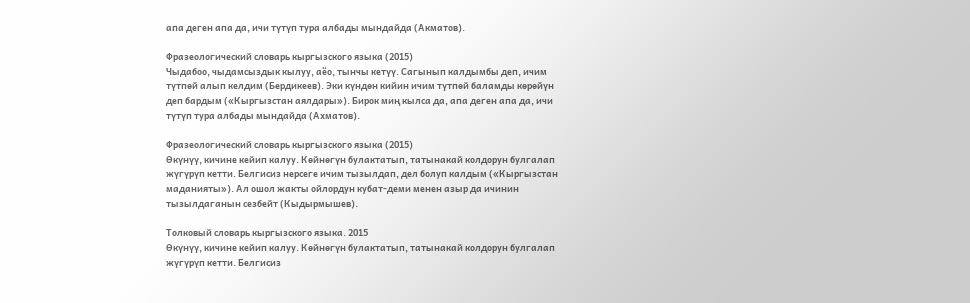апа деген апа да, ичи түтүп тура албады мындайда (Акматов).

Фразеологический словарь кыргызского языка (2015)
Чыдабоо, чыдамсыздык кылуу, аёо, тынчы кетүү. Сагынып калдымбы деп, ичим түтпөй алып келдим (Бердикеев). Эки күндөн кийин ичим түтпөй баламды көрөйүн деп бардым («Кыргызстан аялдары»). Бирок миң кылса да, апа деген апа да, ичи түтүп тура албады мындайда (Ахматов).

Фразеологический словарь кыргызского языка (2015)
Өкүнүү, кичине кейип калуу. Көйнөгүн булактатып, татынакай колдорун булгалап жүгүрүп кетти. Белгисиз нерсеге ичим тызылдап, дел болуп калдым («Кыргызстан маданияты»). Ал ошол жакты ойлордун кубат-деми менен азыр да ичинин тызылдаганын сезбейт (Кыдырмышев).

Толковый словарь кыргызского языка. 2015
Өкүнүү, кичине кейип калуу. Көйнөгүн булактатып, татынакай колдорун булгалап жүгүрүп кетти. Белгисиз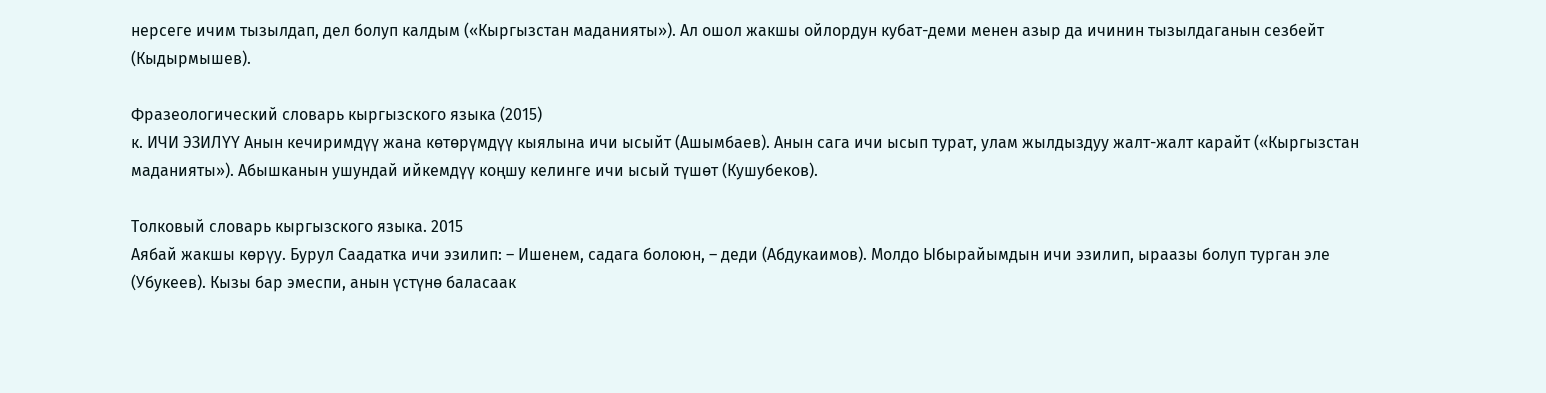нерсеге ичим тызылдап, дел болуп калдым («Кыргызстан маданияты»). Ал ошол жакшы ойлордун кубат-деми менен азыр да ичинин тызылдаганын сезбейт (Кыдырмышев).

Фразеологический словарь кыргызского языка (2015)
к. ИЧИ ЭЗИЛҮҮ Анын кечиримдүү жана көтөрүмдүү кыялына ичи ысыйт (Ашымбаев). Анын сага ичи ысып турат, улам жылдыздуу жалт-жалт карайт («Кыргызстан маданияты»). Абышканын ушундай ийкемдүү коңшу келинге ичи ысый түшөт (Кушубеков).

Толковый словарь кыргызского языка. 2015
Аябай жакшы көрүу. Бурул Саадатка ичи эзилип: – Ишенем, садага болоюн, – деди (Абдукаимов). Молдо Ыбырайымдын ичи эзилип, ыраазы болуп турган эле (Убукеев). Кызы бар эмеспи, анын үстүнө баласаак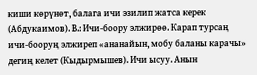киши көрүнөт, балага ичи эзилип жатса керек (Абдукаимов). В.: Ичи-боору элжирөө. Карап турсаң ичи-бооруң элжиреп «ананайын, мобу баланы карачы» дегиң келет (Кыдырмышев). Ичи ысуу. Анын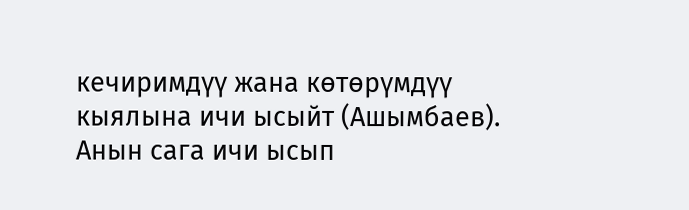кечиримдүү жана көтөрүмдүү кыялына ичи ысыйт (Ашымбаев). Анын сага ичи ысып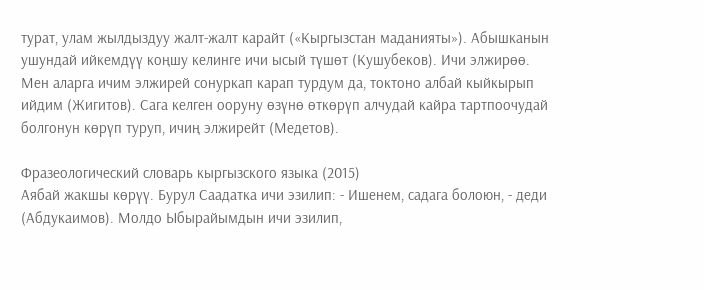турат, улам жылдыздуу жалт-жалт карайт («Кыргызстан маданияты»). Абышканын ушундай ийкемдүү коңшу келинге ичи ысый түшөт (Кушубеков). Ичи элжирөө. Мен аларга ичим элжирей сонуркап карап турдум да, токтоно албай кыйкырып ийдим (Жигитов). Сага келген ооруну өзүнө өткөрүп алчудай кайра тартпоочудай болгонун көрүп туруп, ичиң элжирейт (Медетов).

Фразеологический словарь кыргызского языка (2015)
Аябай жакшы көрүү. Бурул Саадатка ичи эзилип: - Ишенем, садага болоюн, - деди (Абдукаимов). Молдо Ыбырайымдын ичи эзилип,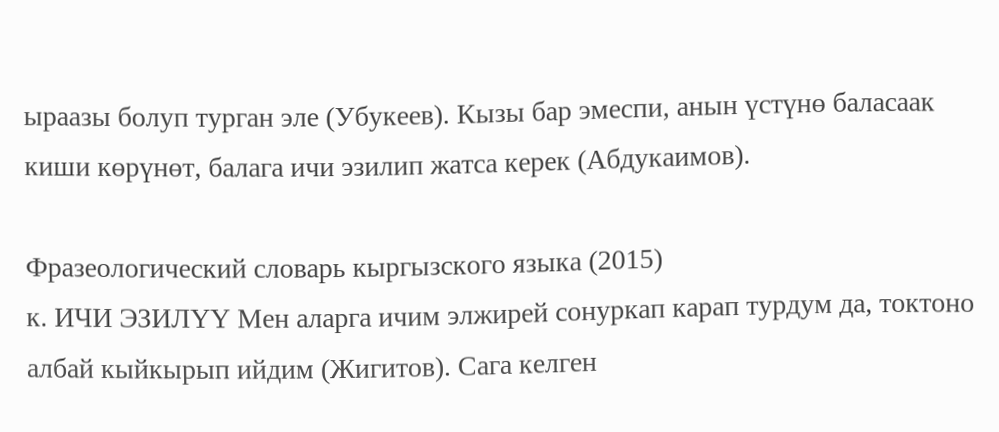ыраазы болуп турган эле (Убукеев). Кызы бар эмеспи, анын үстүнө баласаак киши көрүнөт, балага ичи эзилип жатса керек (Абдукаимов).

Фразеологический словарь кыргызского языка (2015)
к. ИЧИ ЭЗИЛҮҮ Мен аларга ичим элжирей сонуркап карап турдум да, токтоно албай кыйкырып ийдим (Жигитов). Сага келген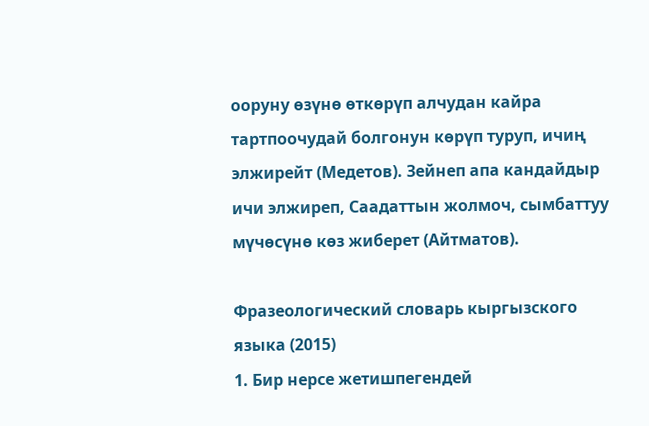ооруну өзүнө өткөрүп алчудан кайра тартпоочудай болгонун көрүп туруп, ичиң элжирейт (Медетов). Зейнеп апа кандайдыр ичи элжиреп, Саадаттын жолмоч, сымбаттуу мүчөсүнө көз жиберет (Айтматов).

Фразеологический словарь кыргызского языка (2015)
1. Бир нерсе жетишпегендей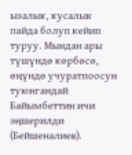ызалык, кусалык пайда болуп кейип туруу. Мындан ары түшүндө көрбөсө, өңүндө учуратпоосун туюнгандай Байымбеттин ичи эңшерилди (Бейшеналиев).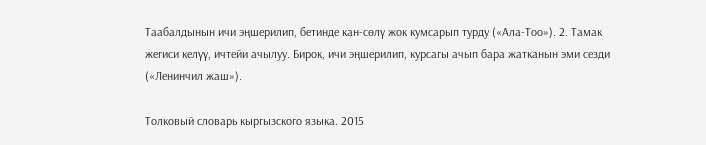Таабалдынын ичи эңшерилип, бетинде кан-сөлү жок кумсарып турду («Ала-Тоо»). 2. Тамак жегиси келүү, ичтейи ачылуу. Бирок, ичи эңшерилип, курсагы ачып бара жатканын эми сезди («Ленинчил жаш»).

Толковый словарь кыргызского языка. 2015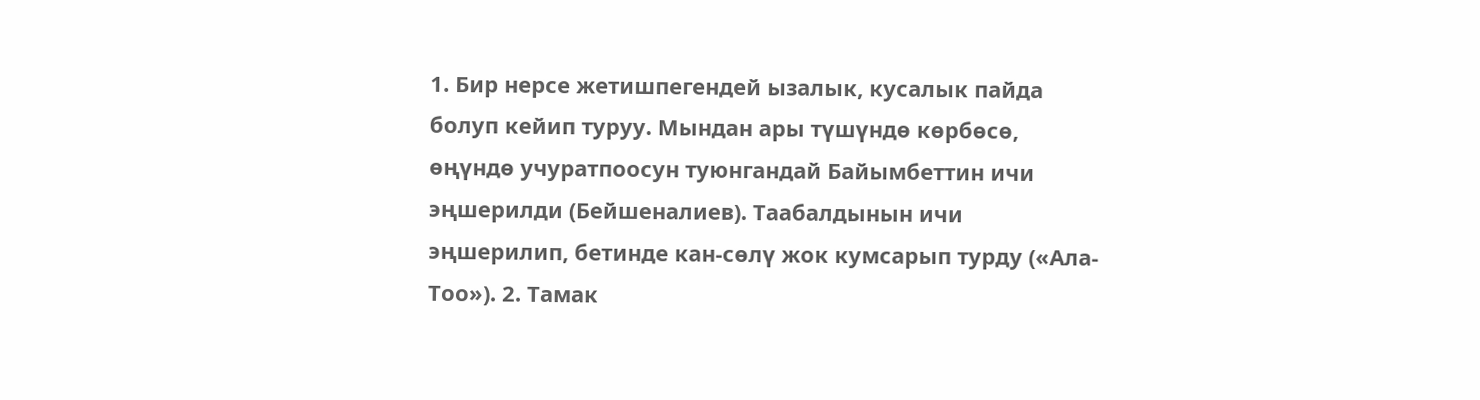1. Бир нерсе жетишпегендей ызалык, кусалык пайда болуп кейип туруу. Мындан ары түшүндө көрбөсө, өңүндө учуратпоосун туюнгандай Байымбеттин ичи эңшерилди (Бейшеналиев). Таабалдынын ичи эңшерилип, бетинде кан-сөлү жок кумсарып турду («Ала-Тоо»). 2. Тамак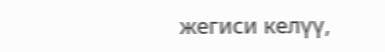жегиси келүү,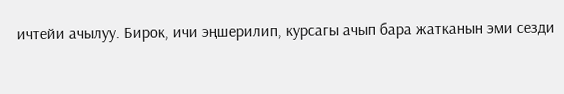ичтейи ачылуу. Бирок, ичи эңшерилип, курсагы ачып бара жатканын эми сезди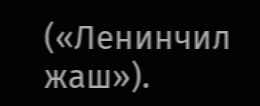(«Ленинчил жаш»).